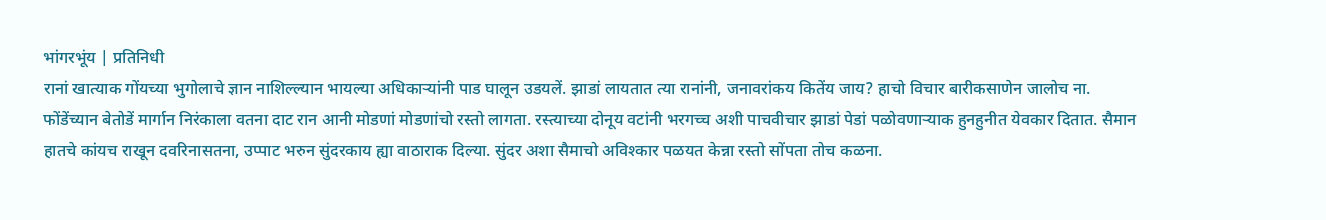भांगरभूंय | प्रतिनिधी
रानां खात्याक गोंयच्या भुगोलाचे ज्ञान नाशिल्ल्यान भायल्या अधिकाऱ्यांनी पाड घालून उडयलें. झाडां लायतात त्या रानांनी, जनावरांकय कितेंय जाय? हाचो विचार बारीकसाणेन जालोच ना.
फोंडेंच्यान बेतोडें मार्गान निरंकाला वतना दाट रान आनी मोडणां मोडणांचो रस्तो लागता. रस्त्याच्या दोनूय वटांनी भरगच्च अशी पाचवीचार झाडां पेडां पळोवणाऱ्याक हुनहुनीत येवकार दितात. सैमान हातचे कांयच राखून दवरिनासतना, उप्पाट भरुन सुंदरकाय ह्या वाठाराक दिल्या. सुंदर अशा सैमाचो अविश्कार पळयत केन्ना रस्तो सोंपता तोच कळना.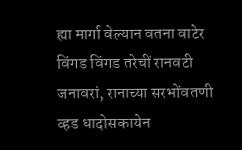ह्या मार्गा वेल्यान वतना वाटेर विंगड विंगड तरेचीं रानवटी जनावरां, रानाच्या सरभोंवतणी व्हड धादोसकायेन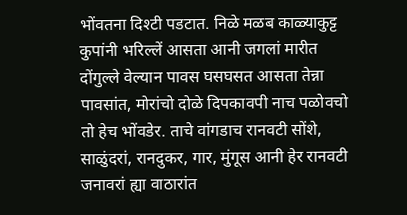भोंवतना दिश्टी पडटात. निळे मळब काळ्याकुट्ट कुपांनी भरिल्लें आसता आनी जगलां मारीत दोंगुल्ले वेल्यान पावस घसघसत आसता तेन्ना पावसांत, मोरांचो दोळे दिपकावपी नाच पळोवचो तो हेच भोंवडेर. ताचे वांगडाच रानवटी सोंशे, साळुंदरां, रानदुकर, गार, मुंगूस आनी हेर रानवटी जनावरां ह्या वाठारांत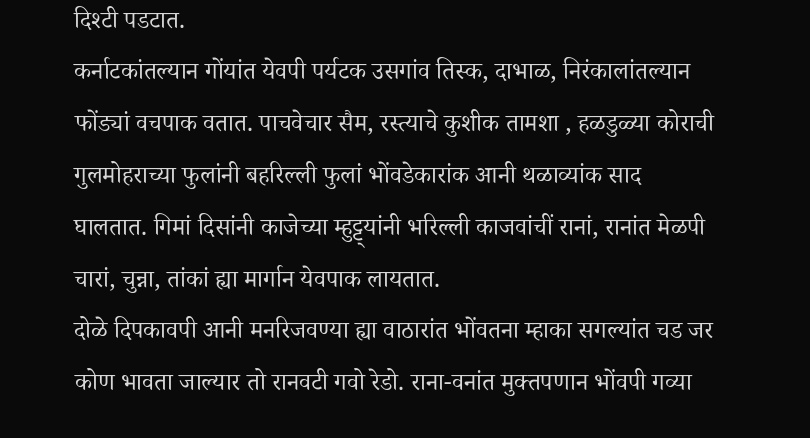दिश्टी पडटात.
कर्नाटकांतल्यान गोंयांत येवपी पर्यटक उसगांव तिस्क, दाभाळ, निरंकालांतल्यान फोंड्यां वचपाक वतात. पाचवेचार सैम, रस्त्याचे कुशीक तामशा , हळडुळ्या कोराची गुलमोहराच्या फुलांनी बहरिल्ली फुलां भोंवडेकारांक आनी थळाव्यांक साद घालतात. गिमां दिसांनी काजेच्या म्हुट्ट्यांनी भरिल्ली काजवांचीं रानां, रानांत मेळपी चारां, चुन्ना, तांकां ह्या मार्गान येवपाक लायतात.
दोळे दिपकावपी आनी मनरिजवण्या ह्या वाठारांत भोंवतना म्हाका सगल्यांत चड जर कोण भावता जाल्यार तो रानवटी गवो रेडो. राना-वनांत मुक्तपणान भोंवपी गव्या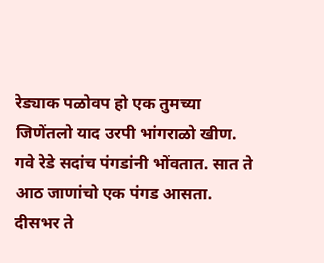रेड्याक पळोवप हो एक तुमच्या जिणेंतलो याद उरपी भांगराळो खीण.
गवे रेडे सदांच पंगडांनी भोंवतात. सात ते आठ जाणांचो एक पंगड आसता. दीसभर ते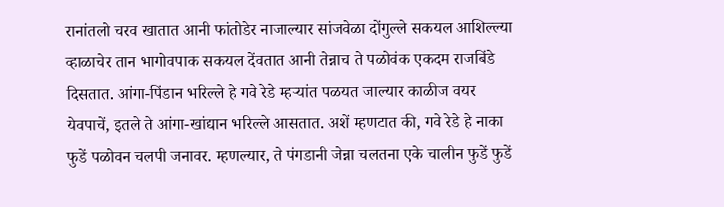रानांतलो चरव खातात आनी फांतोडेर नाजाल्यार सांजवेळा दोंगुल्ले सकयल आशिल्ल्या व्हाळाचेर तान भागोवपाक सकयल देंवतात आनी तेन्नाच ते पळोवंक एकदम राजबिंडे दिसतात. आंगा-पिंडान भरिल्ले हे गवे रेडे म्हऱ्यांत पळयत जाल्यार काळीज वयर येवपाचें, इतले ते आंगा-खांद्यान भरिल्ले आसतात. अशें म्हणटात की, गवे रेडे हे नाका फुडें पळोवन चलपी जनावर. म्हणल्यार, ते पंगडानी जेन्ना चलतना एके चालीन फुडें फुडें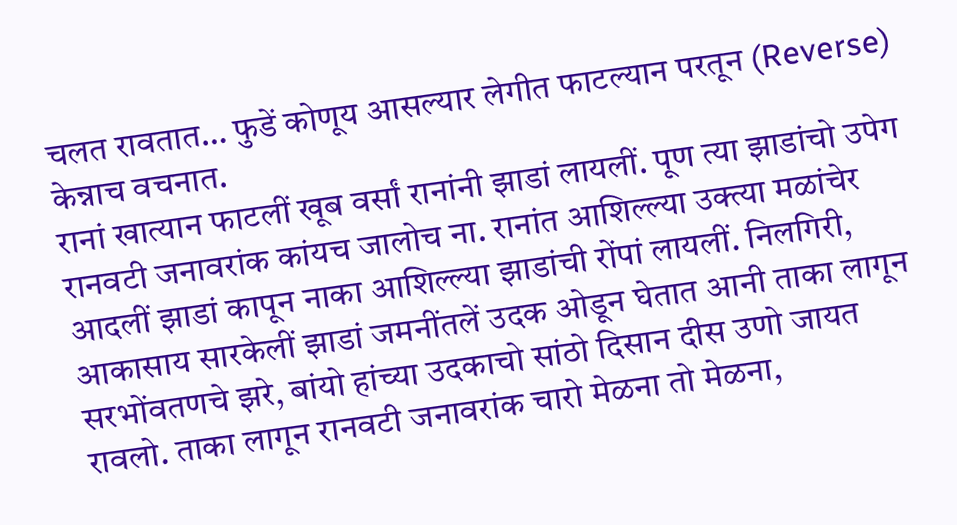चलत रावतात… फुडें कोणूय आसल्यार लेगीत फाटल्यान परतून (Reverse) केन्नाच वचनात.
रानां खात्यान फाटलीं खूब वर्सां रानांनी झाडां लायलीं. पूण त्या झाडांचो उपेग रानवटी जनावरांक कांयच जालोच ना. रानांत आशिल्ल्या उक्त्या मळांचेर आदलीं झाडां कापून नाका आशिल्ल्या झाडांची रोंपां लायलीं. निलगिरी, आकासाय सारकेलीं झाडां जमनींतलें उदक ओडून घेतात आनी ताका लागून सरभोंवतणचे झरे, बांयो हांच्या उदकाचो सांठो दिसान दीस उणो जायत रावलो. ताका लागून रानवटी जनावरांक चारो मेळना तो मेळना,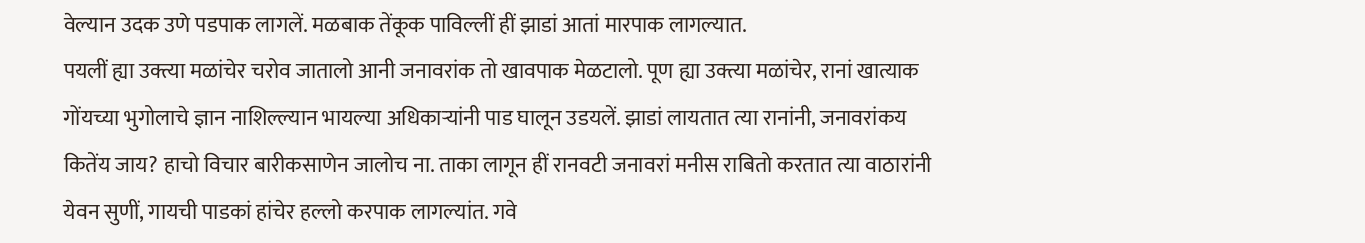वेल्यान उदक उणे पडपाक लागलें. मळबाक तेंकूक पाविल्लीं हीं झाडां आतां मारपाक लागल्यात.
पयलीं ह्या उक्त्या मळांचेर चरोव जातालो आनी जनावरांक तो खावपाक मेळटालो. पूण ह्या उक्त्या मळांचेर, रानां खात्याक गोंयच्या भुगोलाचे ज्ञान नाशिल्ल्यान भायल्या अधिकाऱ्यांनी पाड घालून उडयलें. झाडां लायतात त्या रानांनी, जनावरांकय कितेंय जाय? हाचो विचार बारीकसाणेन जालोच ना. ताका लागून हीं रानवटी जनावरां मनीस राबितो करतात त्या वाठारांनी येवन सुणीं, गायची पाडकां हांचेर हल्लो करपाक लागल्यांत. गवे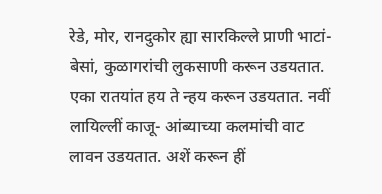रेडे, मोर, रानदुकोर ह्या सारकिल्ले प्राणी भाटां- बेसां, कुळागरांची लुकसाणी करून उडयतात. एका रातयांत हय ते न्हय करून उडयतात. नवीं लायिल्लीं काजू- आंब्याच्या कलमांची वाट लावन उडयतात. अशें करून हीं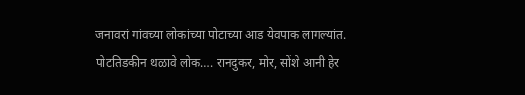जनावरां गांवच्या लोकांच्या पोटाच्या आड येवपाक लागल्यांत.
पोटतिडकीन थळावे लोक…. रानदुकर, मोर, सोंशे आनी हेर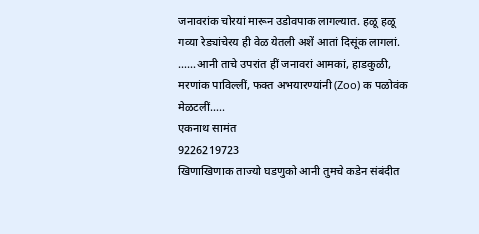जनावरांक चोरयां मारून उडोवपाक लागल्यात. हळू हळू गव्या रेड्यांचेरय ही वेळ येतली अशें आतां दिसूंक लागलां.
……आनी ताचे उपरांत हीं जनावरां आमकां, हाडकुळी, मरणांक पाविल्लीं, फक्त अभयारण्यांनी (Zoo) क पळोवंक मेळटलीं…..
एकनाथ सामंत
9226219723
खिणाखिणाक ताज्यो घडणुको आनी तुमचे कडेन संबंदीत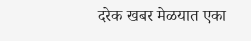दरेक खबर मेळयात एका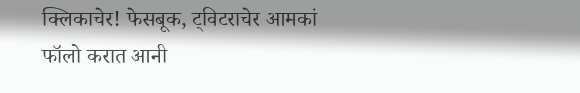क्लिकाचेर! फेसबूक, ट्विटराचेर आमकां फॉलो करात आनी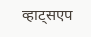व्हाट्सएप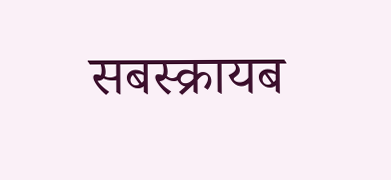सबस्क्रायब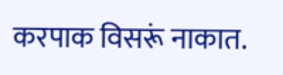करपाक विसरूं नाकात.